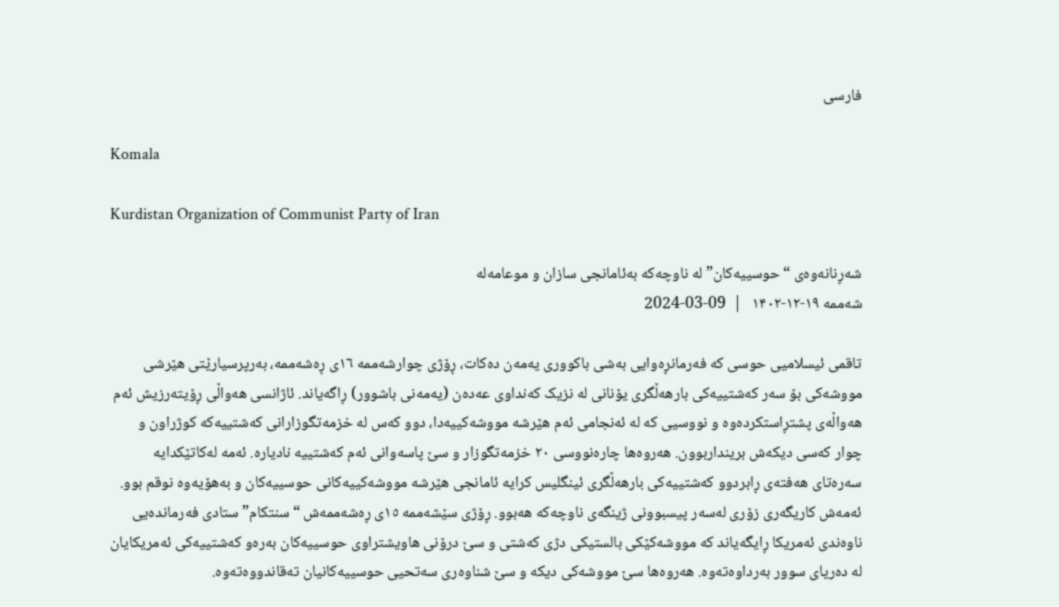فارسی

Komala

Kurdistan Organization of Communist Party of Iran

شەڕنانەوەی “حوسییەکان” لە ناوچەکە بەئامانجی سازان و موعامەلە
شەممە ۱۹-۱۲-۱۴۰۲   |  09-03-2024

تاقمی ئیسلامیی حوسی کە فەرمانڕەوایی بەشی باکووری یەمەن دەکات، ڕۆژی چوارشەممە ١٦ی ڕەشەممە، بەرپرسیارێتی هێرشی مووشەکی بۆ سەر کەشتییەکی بارهەڵگری یۆنانی لە نزیک کەنداوی عەدەن (یەمەنی باشوور) ڕاگەیاند. ئاژانسی هەواڵی ڕۆیتەرزیش ئەم هەواڵەی پشتڕاستکردەوە و نووسیی کە لە ئەنجامی ئەم هێرشە مووشەکییەدا، دوو کەس لە خزمەتگوزارانی کەشتییەکە کوژراون و چوار کەسی دیکەش برینداربوون. هەروەها چارەنووسی ٢٠ خزمەتگوزار و سێ پاسەوانی ئەم کەشتییە نادیارە. ئەمە لەکاتێکدایە سەرەتای هەفتەی ڕابردوو کەشتییەکی بارهەڵگری ئینگلیس کرایە ئامانجی هێرشە مووشەکییەکانی حوسییەکان و بەهۆیەوە نوقم بوو. ئەمەش کاریگەری زۆری لەسەر پیسبوونی ژینگەی ناوچەکە هەبوو. ڕۆژی سێشەممە ١٥ی ڕەشەممەش “سنتکام” ستادی فەرماندەیی ناوەندی ئەمریکا ڕایگەیاند کە مووشەکێکی بالستیکی دژی کەشتی و سێ درۆنی هاویشتراوی حوسییەکان بەرەو کەشتییەکی ئەمریکایان لە دەریای سوور بەرداوەتەوە. هەروەها سێ مووشەکی دیکە و سێ شناوەری سەتحیی حوسییەکانیان تەقاندووەتەوە.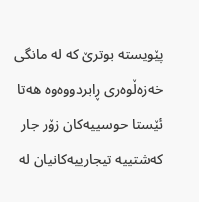پێویستە بوترێ کە لە مانگی خەزەڵوەری ڕابردووەوە هەتا ئێستا حوسییەکان زۆر جار کەشتییە تیجارییەکانیان لە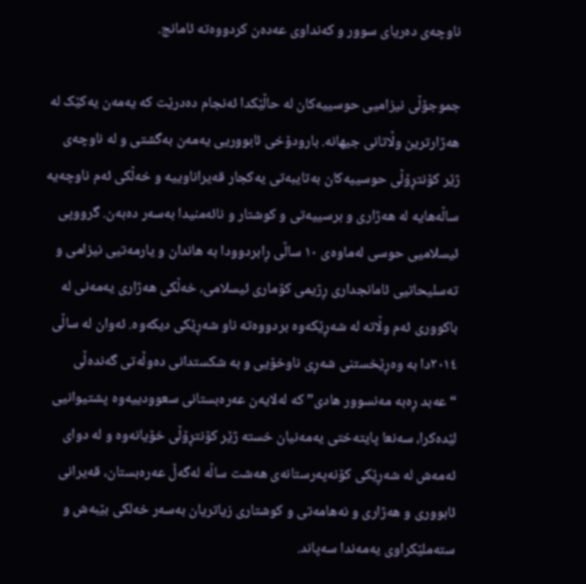ناوچەی دەریای سوور و کەنداوی عەدەن کردووەتە ئامانج.

جموجۆڵی نیزامیی حوسییەکان لە حاڵێکدا ئەنجام دەدرێت کە یەمەن یەکێک لە هەژارترین وڵاتانی جیهانە. بارودۆخی ئابووریی یەمەن بەگشتی و لە ناوچەی ژێر کۆنتڕۆڵی حوسییەکان بەتایبەتی یەکجار قەیراناوییە و خەڵکی ئەم ناوچەیە ساڵەهایە لە هەژاری و برسییەتی و کوشتار و نائەمنیدا بەسەر دەبەن. گرووپی ئیسلامیی حوسی لەماوەی ١٠ ساڵی ڕابردوودا بە هاندان و یارمەتیی نیزامی و تەسلیحاتیی ئامانجداری ڕژیمی کۆماری ئیسلامی، خەڵکی هەژاری یەمەنی لە باکووری ئەم وڵاتە لە شەڕێکەوە بردووەتە ناو شەڕێکی دیکەوە. ئەوان لە ساڵی ٢٠١٤دا بە وەڕێخستنی شەڕی ناوخۆیی و بە شکستدانی دەوڵەتی گەندەڵی “عەبد ڕەبە مەنسوور هادی” کە لەلایەن عەرەبستانی سعوودییەوە پشتیوانیی لێدەکرا، سەنعا پایتەختی یەمەنیان خستە ژێر کۆنتڕۆڵی خۆیانەوە و لە دوای ئەمەش لە شەڕێکی کۆنەپەرستانەی هەشت ساڵە لەگەڵ عەرەبستان، قەیرانی ئابووری و هەژاری و نەهامەتی و کوشتاری زیاتریان بەسەر خەلکی بێبەش و ستەملێکراوی یەمەندا سەپاند.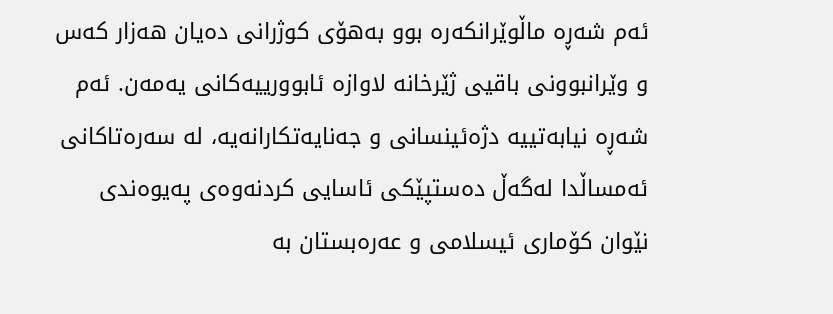ئەم شەڕە ماڵوێرانکەرە بوو بەهۆی کوژرانی دەیان هەزار کەس و وێرانبوونی باقیی ژێرخانە لاوازە ئابوورییەکانی یەمەن. ئەم شەڕە نیابەتییە دژەئینسانی و جەنایەتکارانەیە، لە سەرەتاکانی ئەمساڵدا لەگەڵ دەستپێکی ئاسایی کردنەوەی پەیوەندی نێوان کۆماری ئیسلامی و عەرەبستان بە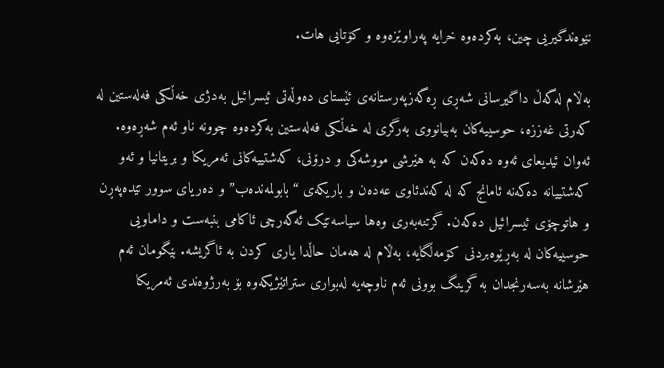نێوەندگیریی چین، بەکردەوە خرایە پەراوێزەوە و کۆتایی هات.

بەڵام لەگەڵ داگیرسانی شەڕی ڕەگەزپەرستانەی ئێستای دەوڵەتی ئیسرائیل بەدژی خەڵکی فەلەستین لە کەرتی غەززە، حوسییەکان بەبیانووی بەرگری لە خەڵکی فەلەستین بەکردەوە چوونە ناو ئەم شەڕەوە. ئەوان ئیدیعای ئەوە دەکەن کە بە هێرشی مووشەکی و درۆنی، کەشتییەکانی ئەمریکا و بریتانیا و ئەو کەشتییانە دەکەنە ئامانج کە لە کەندئاوی عەدەن و باریکەی “بابولمەندەب” و دەریای سوور تێدەپەڕن و هاتوچۆی ئیسرائیل دەکەن. گرتنەبەری وەها سیاسەتێک ئەگەرچی ئاکامی بنبەست و داماویی حوسییەکان لە بەڕێوەبردنی کۆمەڵگایە، بەڵام لە هەمان حاڵدا یاری کردن بە ئاگریشە. بێگومان ئەم هێرشانە بەسەرنجدان بە گرینگ بوونی ئەم ناوچەیە لەبواری ستراتێژیکەوە بۆ بەرژوەندی ئەمریکا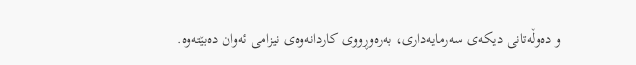و دەوڵەتانی دیکەی سەرمایەداری، بەرەوڕووی کاردانەوەی نیزامی ئەوان دەبێتەوە.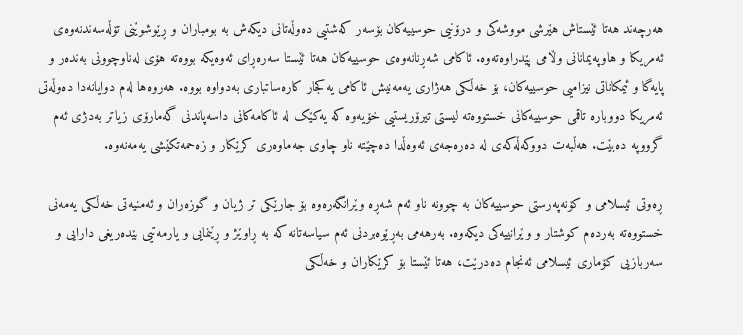هەرچەند هەتا ئێستاش هێرشی مووشەکی و درۆنیی حوسییەکان بۆسەر کەشتیی دەوڵەتانی دیکەش بە بومباران و ڕێوشوێنی تۆڵەسەندنەوەی ئەمریکا و هاوپەیمانانی وڵامی پێدراوەتەوە. ئاکامی شەڕنانەوەی حوسییەکان هەتا ئێستا سەرەڕای ئەوەیکە بووەتە هۆی لەناوچوونی بەندەر و پایەگا و ئیمکاناتی نیزامیی حوسییەکان، بۆ خەڵکی هەژاری یەمەنیش ئاکامی یەکجار کارەساتباری بەدواوە بووە. هەروەها لەم دوایانەدا دەوڵەتی ئەمریکا دووبارە تاقمی حوسییەکانی خستووەتە لیستی تیرۆریستیی خۆیەوە کە یەکێک لە ئاکامەکانی داسەپاندنی گەمارۆی زیاتر بەدژی ئەم گرووپە دەبێت. هەڵبەت دووکەڵەکەی لە دەرەجەی ئەوەڵدا دەچێتە ناو چاوی جەماوەری کرێکار و زەحمەتکێشی یەمەنەوە.

ڕەوتی ئیسلامی و کۆنەپەرستی حوسییەکان بە چوونە ناو ئەم شەڕە وێرانگەرەوە بۆ جارێکی تر ژیان و گوزەران و ئەمنیەتی خەڵکی یەمەنی خستووەتە بەردەم کوشتار و وێرانییەکی دیکەوە. بەرهەمی بەڕێوەبردنی ئەم سیاسەتانە کە بە ڕاوێژ و ڕێنمایی و یارمەتیی بێدەریغی دارایی و سەربازیی کۆماری ئیسلامی ئەنجام دەدرێت، هەتا ئێستا بۆ کرێکاران و خەڵکی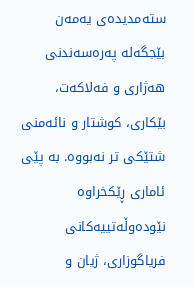ستەمدیدەی یەمەن بێجگەلە پەرەسەندنی هەژاری و فەلاکەت، بێکاری، کوشتار و نائەمنی شتێکی تر نەبووە. بە پێی ئاماری ڕێکخراوە نێودەوڵەتییەکانی فریاگوزاری، ژیان و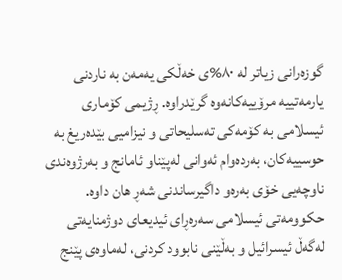گوزەرانی زیاتر لە ٨٠%ی خەڵکی یەمەن بە ناردنی یارمەتییە مرۆییەکانەوە گرێدراوە. ڕژیمی کۆماری ئیسلامی بە کۆمەکی تەسلیحاتی و نیزامیی بێدەریغ بە حوسییەکان، بەردەوام ئەوانی لەپێناو ئامانج و بەرژوەندی ناوچەیی خۆی بەرەو داگیرساندنی شەڕ هان داوە. حکوومەتی ئیسلامی سەرەڕای ئیدیعای دوژمنایەتی لەگەڵ ئیسرائیل و بەڵێنی نابوود کردنی، لەماوەی پێنج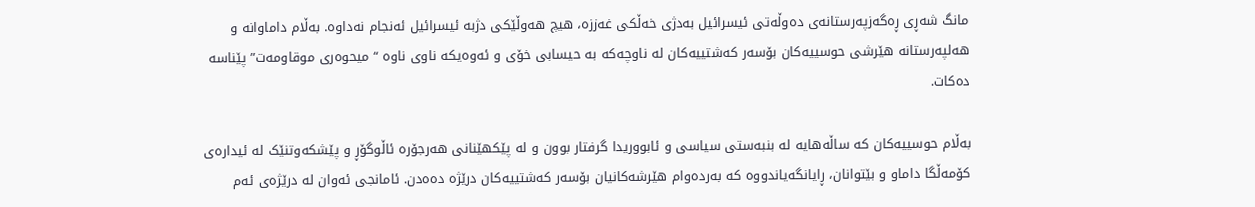مانگ شەڕی ڕەگەزپەرستانەی دەوڵەتی ئیسرائیل بەدژی خەڵکی غەززە، هیچ هەوڵێکی دژبە ئیسرائیل ئەنجام نەداوە. بەڵام داماوانە و هەلپەرستانە هێرشی حوسییەکان بۆسەر کەشتییەکان لە ناوچەکە بە حیسابی خۆی و ئەوەیکە ناوی ناوە “میحوەری موقاومەت” پێناسە دەکات.

بەڵام حوسییەکان کە ساڵەهایە لە بنبەستی سیاسی و ئابووریدا گرفتار بوون و لە پێکهێنانی هەرجۆرە ئاڵوگۆڕ و پێشکەوتنێک لە ئیدارەی کۆمەڵگا داماو و بێتوانان، ڕایانگەیاندووە کە بەردەوام هێرشەکانیان بۆسەر کەشتییەکان درێژە دەەدن. ئامانجی ئەوان لە درێژەی ئەم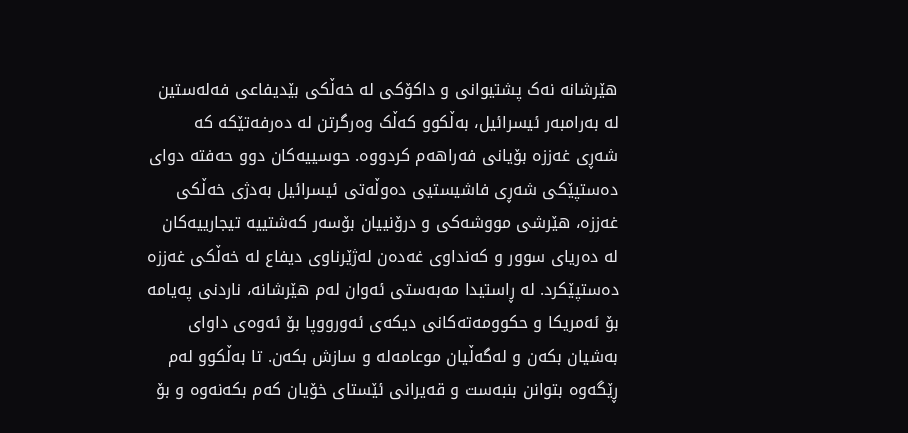هێرشانە نەک پشتیوانی و داکۆکی لە خەڵکی بێدیفاعی فەلەستین لە بەرامبەر ئیسرائیل، بەڵکوو کەڵک وەرگرتن لە دەرفەتێکە کە شەڕی غەززە بۆیانی فەراهەم کردووە. حوسییەکان دوو حەفتە دوای دەستپێکی شەڕی فاشیستیی دەوڵەتی ئیسرائیل بەدژی خەڵکی غەززە، هێرشی مووشەکی و درۆنییان بۆسەر کەشتییە تیجارییەکان لە دەریای سوور و کەنداوی غەدەن لەژێرناوی دیفاع لە خەڵکی غەززە دەستپێکرد. لە ڕاستیدا مەبەستی ئەوان لەم هێرشانە، ناردنی پەیامە بۆ ئەمریکا و حکوومەتەکانی دیکەی ئەورووپا بۆ ئەوەی داوای بەشیان بکەن و لەگەڵیان موعامەلە و سازش بکەن. تا بەڵکوو لەم ڕێگەوە بتوانن بنبەست و قەیرانی ئێستای خۆیان کەم بکەنەوە و بۆ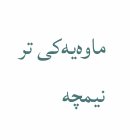ماوەیەکی تر نیمچە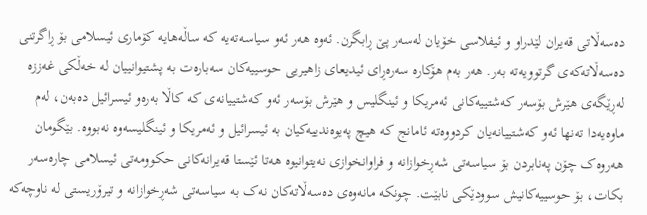دەسەڵاتی قەیران لێدراو و ئیفلاسی خۆیان لەسەر پێ ڕابگرن. ئەوە هەر ئەو سیاسەتەیە کە ساڵەهایە کۆماری ئیسلامی بۆ ڕاگرتنی دەسەڵاتەکەی گرتوویەتە بەر. هەر بەم هۆکارە سەرەڕای ئیدیعای زاهیریی حوسییەکان سەبارەت بە پشتیوانییان لە خەڵکی غەززە لەڕێگەی هێرش بۆسەر کەشتییەکانی ئەمریکا و ئینگلیس و هێرش بۆسەر ئەو کەشتییانەی کە کاڵا بەرەو ئیسرائیل دەبەن، لەم ماوەیەدا تەنها ئەو کەشتییانەیان کردووەتە ئامانج کە هیچ پەیوەندییەکیان بە ئیسرائیل و ئەمریکا و ئینگلیسەوە نەبووە. بێگومان هەروەک چۆن پەنابردن بۆ سیاسەتی شەڕخوازانە و فراوانخوازی نەیتوانیوە هەتا ئێستا قەیرانەکانی حکوومەتی ئیسلامی چارەسەر بکات، بۆ حوسییەکانیش سوودێکی نابێت. چونکە مانەوەی دەسەڵاتەکان نەک بە سیاسەتی شەڕخوازانە و تیرۆریستی لە ناوچەکە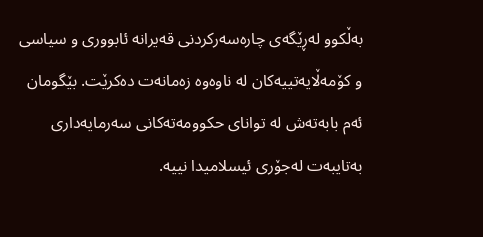بەڵکوو لەڕێگەی چارەسەرکردنی قەیرانە ئابووری و سیاسی و کۆمەڵایەتییەکان لە ناوەوە زەمانەت دەکرێت. بێگومان ئەم بابەتەش لە توانای حکوومەتەکانی سەرمایەداری بەتایبەت لەجۆری ئیسلامیدا نییە.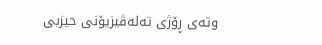وتەی ڕۆژی تەلەڤیزیۆنی حیزبی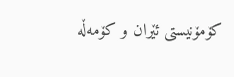کۆمۆنیستی ئێران و کۆمەڵە